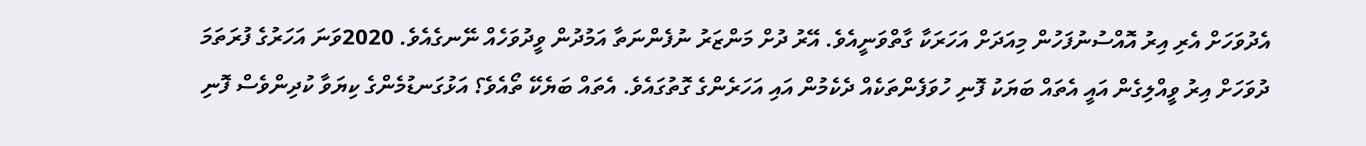އެދުވަހަށް އެރި އިރު އޮއްސުނުފަހުން މިއަދަށް އަހަރަކާ ގާތްވަނީއެވެ. އޭރު ދުށް މަންޒަރު ނުފެންނަތާ އަމުދުން ވީދުވަހެއް ނޭނގެއެވެ. 2020ވަނަ އަހަރުގެ ފުރަތަމަ ދުވަހަށް އިރު ވީއްލިގެން އައީ އެތައް ބަޔަކު ފޮނި ހުވަފެންތަކެއް ދެކެމުން އައި އަހަރެންގެ ގޮތުގައެވެ. އެތައް ބަޔެކޭ ތޯއެވެ؟ އަޅުގަނޑުމެންގެ ކިޔަވާ ކުދިންވެސް ފޮނި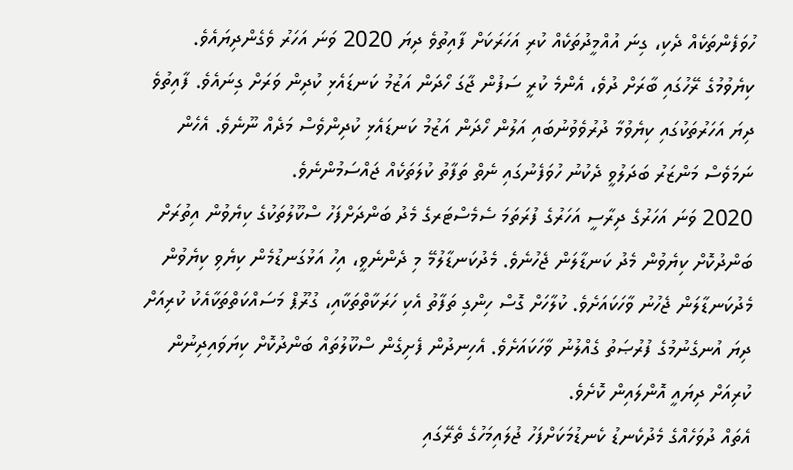ހުވަފެންތަކެއް ދެކި، ގިނަ އުއްމީދުތަކެއް ކުރި އަހަރަކަށް ފާއިތުވެ ދިޔަ 2020 ވަނަ އަހަރު ވެގެންދިޔައެވެ. ކިޔެވުމުގެ ރޭހުގައި ބާރަށް ދުވެ، އެންމެ ކުރީ ސަފުން ޖާގަ ހޯދަން އަޒުމު ކަނޑައެޅި ކުދިން ވަރަށް ގިނައެވެ. ފާއިތުވެ ދިޔަ އަހަރުތަކުގައި ކިޔެވުމާ ދުރުވެވުނުބައި އަލުން ހޯދަން އަޒުމު ކަނޑައެޅި ކުދިންވެސް މަދެއް ނޫނެވެ. އެހެން ނަމަވެސް މަންޒަރު ބަދަލުވީ ދެކުނު ހުވަފެނުގައި ނެތް ތަފާތު ކުލަތަކެއް ޖައްސަމުންނެވެ.
2020 ވަނަ އަހަރުގެ ދިރާސީ އަހަރުގެ ފުރަތަމަ ސެމެސްޓަރގެ މެދު ބަންދަށްފަހު ސްކޫލުތަކުގެ ކިޔެވުން އިތުރަށް ބަންދުކޮށް ކިޔެވުން މެދު ކަނޑާލަން ޖެހުނެވެ. މެދުކަނޑާލުމޭ މި ދެންނެވީ، އިހު އަޅުގަނޑުމެން ކިޔެވި ކިޔެވުން މެދުކަނޑާލަން ޖެހުނު ވާހަކައަށެވެ. ކުލާހަށް ގޮސް ހިންގި ތަފާތު އެކި ހަރަކާތްތަކާއި، ގުރޫޕް މަސައްކަތްތަކާއެކު ކުރިއަށް ދިޔަ އުނގެނުމުގެ ފުރުޞަތު ގެއްލުނު ވާހަކައަށެވެ. އެހިނދުން ފެށިގެން ސްކޫލުތައް ބަންދުކޮށް ކިޔަވައިދިނުން ކުރިއަށް ދިޔައީ އޮންލައިން ކޮށެވެ.
އެތައް ދުވަހެއްގެ މެދުކެނޑު ކެނޑުމަކަށްފަހު ޖުލައިމަހުގެ ތެރޭގައި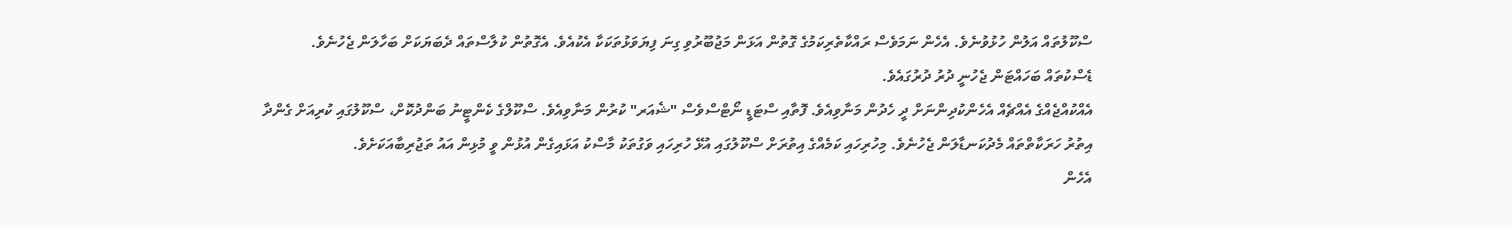ސްކޫލުތައް އަލުން ހުޅުވުނެވެ. އެހެން ނަމަވެސް ރައްކާތެރިކަމުގެ ގޮތުން އަޅަން މަޖުބޫރުވި ގިނަ ފިޔަވަޅުތަކަކާ އެކުއެވެ. އެގޮތުން ކުލާސްތައް ދެބަޔަކަށް ބަހާލަން ޖެހުނެވެ. ޑެސްކުތައް ބަހައްޓަން ޖެހުނީ ދުރު ދުރުގައެވެ.
އެއްކުއްޖެއްގެ އެއްޗެއް އެހެންކުދިންނަށް ދީ ހެދުން މަނާވިއެވެ. ފޮތާއި ސްޓަޑީ ނޯޓްސްވެސް "ޝެއަރ" ކުރުން މަނާވިއެވެ. ސްކޫލްގެ ކެންޓީނު ބަންދުކޮށް، ސްކޫލުގައި ކުރިއަށް ގެންދާ އިތުރު ހަރަކާތްތައް މެދުކަނޑާލަން ޖެހުނެވެ. މިހުރިހައި ކަމެއްގެ އިތުރަށް ސްކޫލުގައި އުޅޭ ހުރިހައި ވަގުތަކު މާސްކު އަޅައިގެން އުޅުން ވީ މުޅިން އައު ތަޖުރިބާއަކަށެވެ.
އެހެން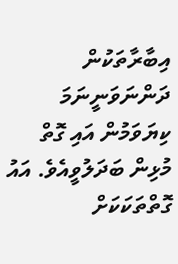އިބާރާތަކުން ދަންނަވަނީނަމަ ކިޔަވަމުން އައި ގޮތް މުޅިން ބަދަލުވީއެވެ. އައު ގޮތްތަކަކަށް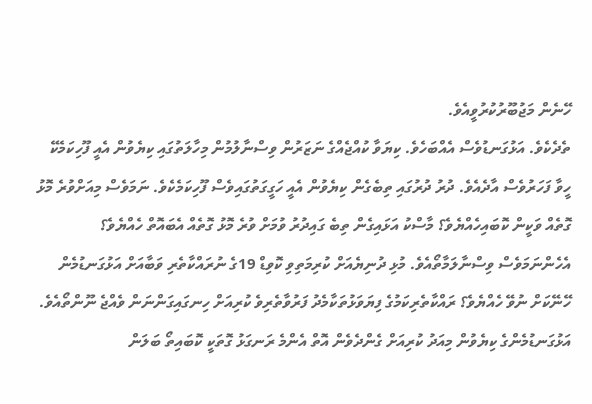ހޭނެން މަޖުބޫރުކުރުވީއެވެ.
ތެދެކެވެ. އަޅުގަނޑުވެސް އެއްބަހެވެ. ކިޔަވާ ކުއްޖެއްގެ ނަޒަރުން ވިސްނާލުމުން މިހާލަތުގައި ކިޔެވުން އެއީ ފޫހިކަމެކޭ ހީވާ ފަހަރުވެސް އާދެއެވެ. ދުރު ދުރުގައި ތިބެގެން ކިޔެވުން އެއީ ހަގީގަތުގައިވެސް ފޫހިކަމެކެވެ. ނަމަވެސް މިއަށްވުރެ މޮޅު ގޮތެއް ވަކީން ކޮބައިހެއްޔެވެ؟ މާސްކު އަޅައިގެން ތިބެ ގައިދުރު ވުމަށް ވުރެ މޮޅު ގޮތެއް އެބައޮތް ހެއްޔެވެ؟
އެހެންނަމަވެސް ވިސްނާލަމާތޯއެވެ. މުޅި ދުނިޔެއަށް ކުރިމަތިވި ކޮވިޑް 19ގެ ނުރައްކާތެރި ވަބާއަށް އަޅުގަނޑުމެން ހޭނޭކަށް ނުވޭ ހެއްޔެވެ؟ ރައްކާތެރިކަމުގެ ފިޔަވަޅުތަކާމެދު ފަރުވާތެރިވެ ކުރިއަށް ހިނގައިގަންނަން ވެއްޖެ ނޫންތޯއެވެ.
އަޅުގަނޑުމެންގެ ކިޔެވުން މިއަދު ކުރިއަށް ގެންދެވެން އޮތް އެންމެ ރަނގަޅު ގޮތަކީ ކޮބައިތޯ ބަލަން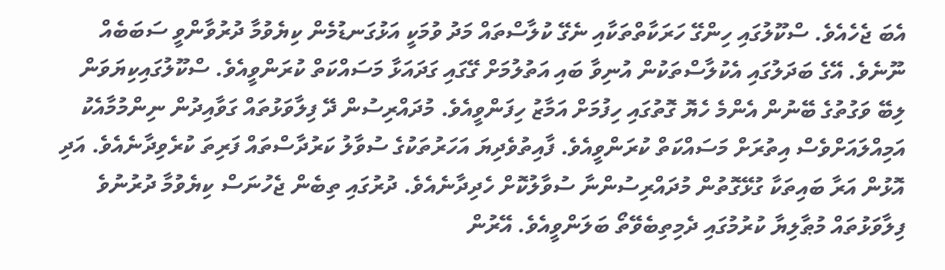އެބަ ޖެހެއެވެ. ސްކޫލުގައި ހިންގޭ ހަރަކާތްތަކާއި ނެގޭ ކުލާސްތައް މަދު ވުމަކީ އަޅުގަނޑުމެން ކިޔެވުމާ ދުރުވާންވީ ސަބަބެއް ނޫނެވެ. އޭގެ ބަދަލުގައި އެކުލާސްތަކުން އުނިވާ ބައި އަތުލުމަށް ގޭގައި ގަދައަޅާ މަސައްކަތް ކުރަންވީއެވެ. ސްކޫލުގައިކިޔަވަން ލިބޭ ވަގުތުގެ ބޭނުން އެންމެ ހެޔޮ ގޮތުގައި ހިފުމަށް އަމާޒު ހިފަންވީއެވެ. މުދައްރިސުން ދޭ ފިލާވަޅުތައް ގަވާއިދުން ނިންމުމާއެކު އަމިއްލައަށްވެސް އިތުރަށް މަސައްކަތް ކުރަންވީއެވެ. ފާއިތުވެދިޔަ އަހަރުތަކުގެ ސުވާލު ކަރުދާސްތައް ފަރިތަ ކުރެވިދާނެއެވެ. އަދި އޮޅުން އަރާ ބައިތަކާ ގުޅޭގޮތުން މުދައްރިސުންނާ ސުވާލުކޮށް ހެދިދާނެއެވެ. ދުރުގައި ތިބެން ޖެހުނަސް ކިޔެވުމާ ދުރުނުވެ ފިލާވަޅުތައް މުޠާލިޔާ ކުރުމުގައި ދެމިތިބެވޭތޯ ބަލަންވީއެވެ. އޭރުން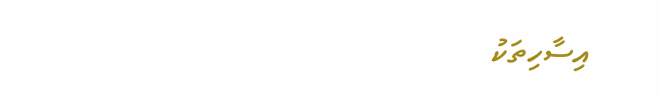އިސާހިތަކު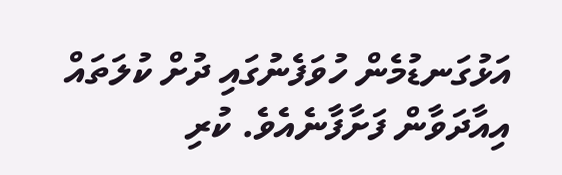އަޅުގަނޑުމެން ހުވަފެނުގައި ދުށް ކުލަތައް އިއާދަވާން ފަށާފާނެއެވެ. ކުރި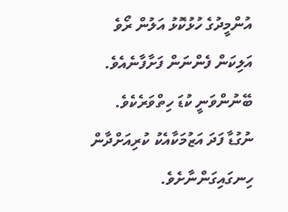އުންމީދުގެ ހުޅުކޮޅު އަލުން ރޯވެ އަލިކަން ފެންނަން ފަށާފާނެއެވެ. ބޭނުންވަނީ ކުޑަ ހިތްވަރެކެވެ. ނުގުޑާ ފަދަ އަޒުމަކާއެކު ކުރިއަށްދާން ހިނގައިގަންނާށެވެ.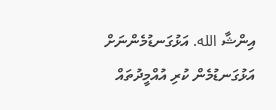އިންޝާ الله. އަޅުގަނޑުމެންނަށް އަޅުގަނޑުމެން ކުރި އުއްމީދުތައް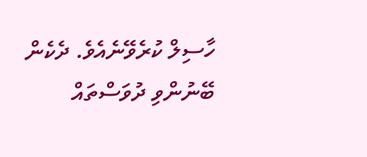ހާސިލް ކުރެވޭނެއެވެ. ދެކެން ބޭނުންވި ދުވަސްތައް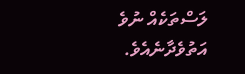ލަސްތަކެއް ނުވެ އަތުވެދާނެއެވެ.